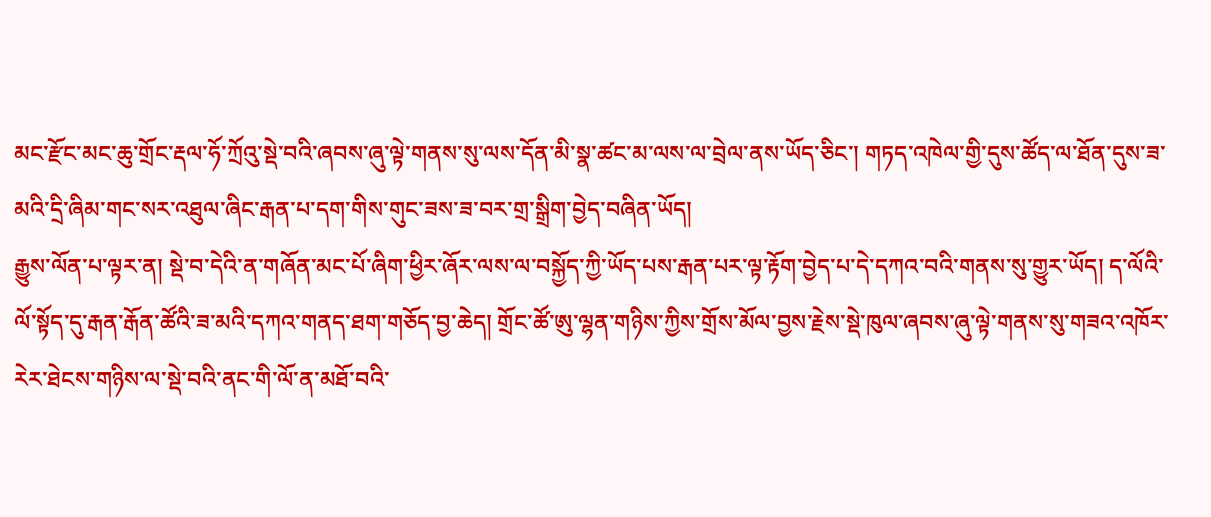མང་རྫོང་མང་ཆུ་གྲོང་རྡལ་ཧོ་ཀྲོའུ་སྡེ་བའི་ཞབས་ཞུ་ལྟེ་གནས་སུ་ལས་དོན་མི་སྣ་ཚང་མ་ལས་ལ་བྲེལ་ནས་ཡོད་ཅིང་། གཏད་འཁེལ་གྱི་དུས་ཚོད་ལ་ཐོན་དུས་ཟ་མའི་དྲི་ཞིམ་གང་སར་འཐུལ་ཞིང་རྒན་པ་དག་གིས་གུང་ཟས་ཟ་བར་གྲ་སྒྲིག་བྱེད་བཞིན་ཡོད།
རྒྱུས་ལོན་པ་ལྟར་ན། སྡེ་བ་དེའི་ན་གཞོན་མང་པོ་ཞིག་ཕྱིར་ཞོར་ལས་ལ་བསྐྱོད་ཀྱི་ཡོད་པས་རྒན་པར་ལྟ་རྟོག་བྱེད་པ་དེ་དཀའ་བའི་གནས་སུ་གྱུར་ཡོད། ད་ལོའི་ལོ་སྟོད་དུ་རྒན་རྒོན་ཚོའི་ཟ་མའི་དཀའ་གནད་ཐག་གཅོད་བྱ་ཆེད། གྲོང་ཚོ་ཨུ་ལྷན་གཉིས་ཀྱིས་གྲོས་མོལ་བྱས་རྗེས་སྡེ་ཁུལ་ཞབས་ཞུ་ལྟེ་གནས་སུ་གཟའ་འཁོར་རེར་ཐེངས་གཉིས་ལ་སྡེ་བའི་ནང་གི་ལོ་ན་མཐོ་བའི་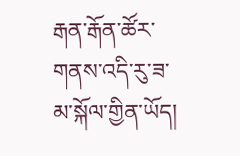རྒན་རྒོན་ཚོར་གནས་འདི་རུ་ཟ་མ་སྐོལ་གྱིན་ཡོད།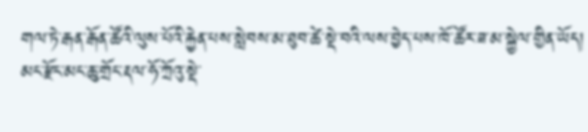གལ་ཏེ་རྒན་རྒོན་ཚོའི་ལུས་པོའི་རྐྱེན་པས་སླེབས་མ་ཐུབ་ཚེ་སྡེ་བའི་ལས་བྱེད་པས་ཁོ་ཚོར་ཟ་མ་སྐྱེལ་གྱིན་ཡོད།
མང་རྫོང་མང་ཆུ་གྲོང་རྡལ་ཧོ་ཀྲོའུ་སྡེ་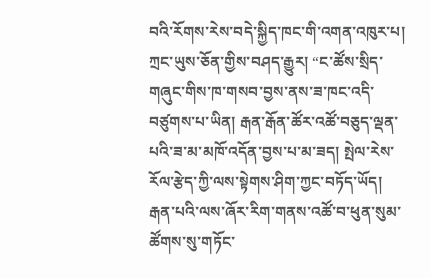བའི་རོགས་རེས་བདེ་སྐྱིད་ཁང་གི་འགན་འཁུར་པ། ཀྲང་ཡུས་ཅོན་གྱིས་བཤད་རྒྱུར། “ང་ཚོས་སྲིད་གཞུང་གིས་ཁ་གསབ་བྱས་ནས་ཟ་ཁང་འདི་བཙུགས་པ་ཡིན། རྒན་རྒོན་ཚོར་འཚོ་བཅུད་ལྡན་པའི་ཟ་མ་མཁོ་འདོན་བྱས་པ་མ་ཟད། སྤེལ་རེས་རོལ་རྩེད་ཀྱི་ལས་སྟེགས་ཤིག་ཀྱང་བཏོད་ཡོད། རྒན་པའི་ལས་ཞོར་རིག་གནས་འཚོ་བ་ཕུན་སུམ་ཚོགས་སུ་གཏོང་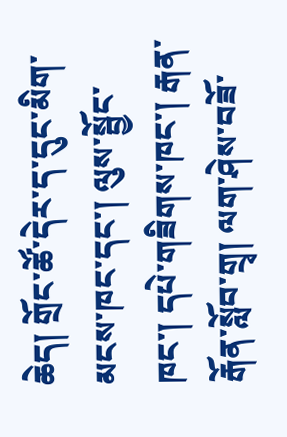ཆེད། གྲོང་ཚོ་དེར་ད་དུང་མིག་མངས་ཁང་དང་། ལུས་སྦྱོང་ཁང་། དཔེ་གཟིགས་ཁང་། རྒན་རྒོན་སློབ་གྲྭ། ལག་ཤེས་བཟོ་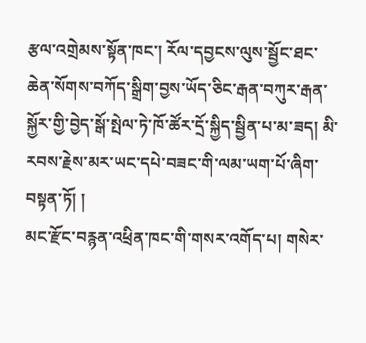རྩལ་འགྲེམས་སྟོན་ཁང་། རོལ་དབྱངས་ལུས་སྦྱོང་ཐང་ཆེན་སོགས་བཀོད་སྒྲིག་བྱས་ཡོད་ཅིང་རྒན་བཀུར་རྒན་སྐྱོར་གྱི་བྱེད་སྒོ་སྤེལ་ཏེ་ཁོ་ཚོར་དྲོ་སྐྱིད་སྦྱིན་པ་མ་ཟད། མི་རབས་རྗེས་མར་ཡང་དཔེ་བཟང་གི་ལམ་ཡག་པོ་ཞིག་བསྟན་ཏོ། །
མང་རྫོང་བརྙན་འཕྲིན་ཁང་གི་གསར་འགོད་པ། གསེར་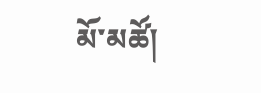མོ་མཚོ།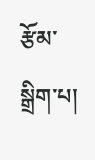རྩོམ་སྒྲིག་པ།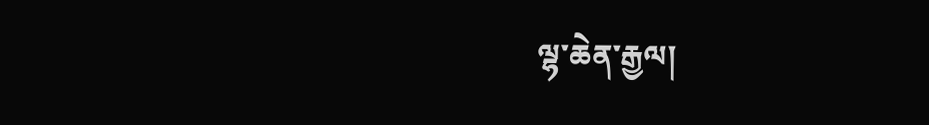ལྷ་ཆེན་རྒྱལ།